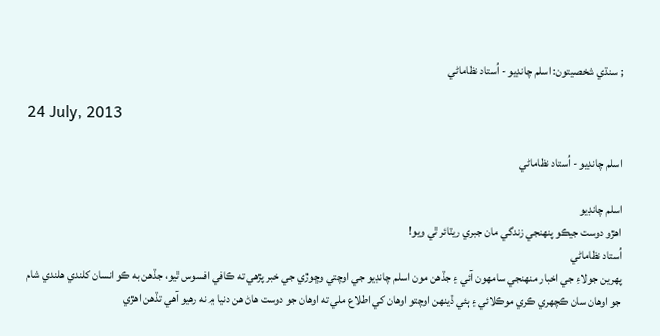; سنڌي شخصيتون: اسلم چانڊيو - اُستاد نظاماڻي

24 July, 2013

اسلم چانڊيو - اُستاد نظاماڻي

اسلم چانڊيو
اهڙو دوست جيڪو پنهنجي زندگي مان جبري ريٽائر ٿي ويو!
اُستاد نظاماڻي
پهرين جولاءِ جي اخبار منهنجي سامهون آئي ۽ جڏهن مون اسلم چانڊيو جي اوچتي وڇوڙي جي خبر پڙهي ته ڪافي افسوس ٿيو، جڏهن به ڪو انسان کلندي هلندي شام جو اوهان سان ڪچهري ڪري موڪلائي ۽ ٻئي ڏينهن اوچتو اوهان کي اطلاع ملي ته اوهان جو دوست هاڻ هن دنيا ۾ نه رهيو آهي تڏهن اهڙي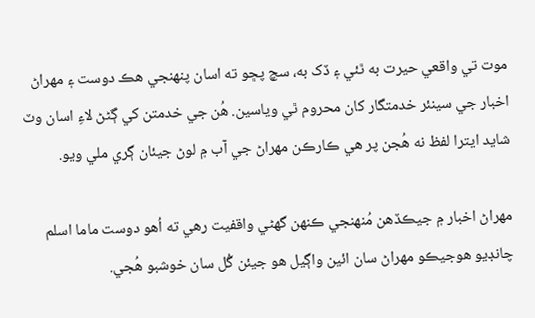موت تي واقعي حيرت به ٿئي ۽ ڏک به، سچ پڇو ته اسان پنهنجي هڪ دوست ۽ مهراڻ اخبار جي سينئر خدمتگار کان محروم ٿي وياسين. هُن جي خدمتن کي ڳڻڻ لاءِ اسان وٽ شايد ايترا لفظ نه هُجن پر هي ڪارڪن مهراڻ جي آب ۾ لوڻ جيئان ڳري ملي ويو.

مهراڻ اخبار ۾ جيڪڏهن مُنهنجي ڪنهن گهڻي واقفيت رهي ته اُهو دوست ماما اسلم چانڊيو هوجيڪو مهراڻ سان ائين واڳيل هو جيئن گُل سان خوشبو هُجي.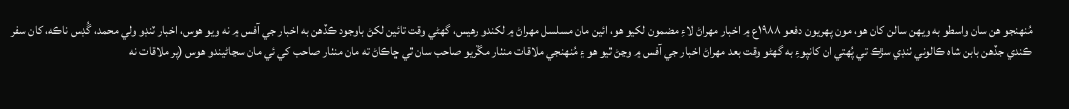مُنهنجو هن سان واسطو به ويهن سالن کان هو، مون پهريون دفعو ۱۹۸۸ع ۾ اخبار مهراڻ لاءِ مضمون لکيو هو، ائين مان مسلسل مهراڻ ۾ لکندو رهيس، گهڻي وقت تائين لکڻ باوجود ڪڏهن به اخبار جي آفس ۾ نه ويو هوس، اخبار ٽنڊو ولي محمد، گُڊس ناڪه، کان سفر ڪندي جڏهن بابن شاه ڪالوني ٺنڊي سڙڪ تي پُهتي ان کانپوءِ به گهڻو وقت بعد مهراڻ اخبار جي آفس ۾ وڃڻ ٿيو هو ۽ مُنهنجي ملاقات منٺار مڱريو صاحب سان ٿي ڇاڪاڻ ته مان منٺار صاحب کي ئي مان سڃاڻيندو هوس (پر ملاقات نه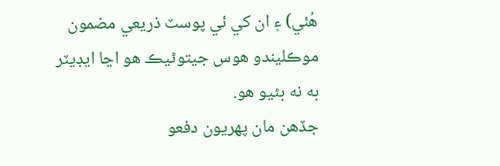هُئي) ۽ ان کي ئي پوسٽ ذريعي مضمون موڪليندو هوس جيتوڻيڪ هو اڃا ايڊيٽر به نه بڻيو هو.
جڏهن مان پهريون دفعو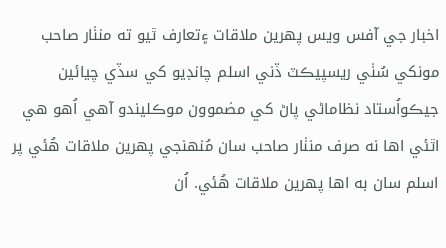اخبار جي آفس ويس پهرين ملاقات ۽تعارف ٿيو ته منٺار صاحب مونکي سُٺي ريسپيڪٽ ڏني اسلم چانڊيو کي سڏي چيائين جيڪواُستاد نظاماڻي پاڻ کي مضموون موڪليندو آهي اُهو هي اٿئي اها نه صرف منٺار صاحب سان مُنهنجي پهرين ملاقات هُئي پر اسلم سان به اها پهرين ملاقات هُئي. اُن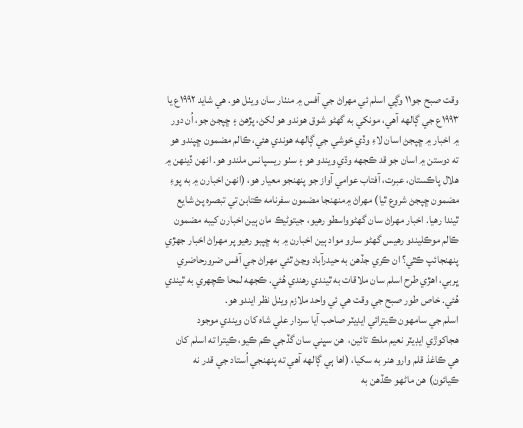وقت صبح جو۱۱ وڳي اسلم ئي مهراڻ جي آفس ۾ منٺار سان ويٺل هو. هي شايد ۱۹۹۲ع يا ۱۹۹۳ع جي ڳالهه آهي، مونکي به گهڻو شوق هوندو هو لکڻ، پڙهڻ ۽ ڇپجڻ جو، اُن دور ۾ اخبار ۾ ڇپجڻ اسان لاءِ وڏي خوشي جي ڳالهه هوندي هئي، ڪالم مضمون ڇپندو هو ته دوستن ۾ اسان جو قد ڪجهه وڌي ويندو هو ۽ سٺو ريسپانس ملندو هو. انهن ڏينهن ۾ هلال پاڪستان، عبرت، آفتاب عوامي آواز جو پنهنجو معيار هو، (انهن اخبارن ۾ به پوءِ مضمون ڇپجڻ شروع ٿيا) مهراڻ ۾منهنجا مضمون سفرنامه ڪتابن تي تبصره پڻ شايع ٿيندا رهيا. اخبار مهراڻ سان گهڻوواسطو رهيو، جيتوڻيڪ مان ٻين اخبارن کيبه مضمون ڪالم موڪليندو رهيس گهڻو سارو مواد ٻين اخبارن ۾ به ڇپبو رهيو پر مهراڻ اخبار جهڙي پنهنجائپ ڪٿي؟ ان ڪري جڏهن به حيدرآباد وڃڻ ٿئي مهراڻ جي آفس ضرورحاضري ڀربي، اهڙي طرح اسلم سان ملاقات به ٿيندي رهندي هُئي. ڪجهه لمحا ڪچهري به ٿيندي هُئي. خاص طور صبح جي وقت هي ئي واحد ملازم ويٺل نظر ايندو هو.
اسلم جي سامهون ڪيترائي ايڊيٽر صاحب آيا سردار علي شاه کان ويندي موجود هجاکوڙي ايڊيٽر نعيم ملڪ تائين،  هن سڀني سان گڏجي ڪم ڪيو، ڪيترا ته اسلم کان هي ڪاغذ قلم وارو هنر به سکيا، (اها ٻي ڳالهه آهي ته پنهنجي اُستاد جي قدر نه ڪيائون) هن ماڻهو ڪڏهن به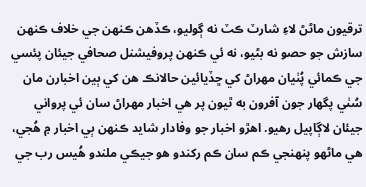ترقيون ماڻڻ لاءِ شارٽ ڪٽ نه ڳوليو، ڪڏهن ڪنهن جي خلاف ڪنهن سازش جو حصو نه بڻيو، نه ئي ڪنهن پروفيشنل صحافي جيئان پئسي جي ڪمائي پُٺيان مهراڻ کي ڇڏيائين حالانڪ هن کي ٻين اخبارن مان سُٺي پگهار جون آفرون به ٿيون پر هي اخبار مهراڻ سان ئي پرواني جيئان لاڳاپيل رهيو. اهڙو اخبار جو وفادار شايد ڪنهن ٻي اخبار ۾ هُجي، هي ماڻهو پنهنجي ڪم سان ڪم رکندو هو جيڪي ملندو هُيس رب جي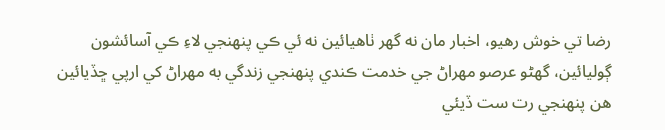رضا تي خوش رهيو، اخبار مان نه گهر ٺاهيائين نه ئي ڪي پنهنجي لاءِ ڪي آسائشون ڳوليائين، گهڻو عرصو مهراڻ جي خدمت ڪندي پنهنجي زندگي به مهراڻ کي ارپي ڇڏيائين هن پنهنجي رت ست ڏيئي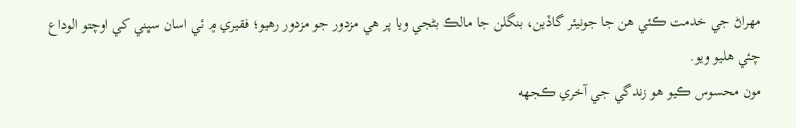مهراڻ جي خدمت ڪئي هن جا جونيئر گاڏين، بنگلن جا مالڪ بڻجي ويا پر هي مزدور جو مزدور رهيو؛ فقيري ۾ ئي اسان سڀني کي اوچتو الوداع چئي هليو ويو.
مون محسوس ڪيو هو زندگي جي آخري ڪجهه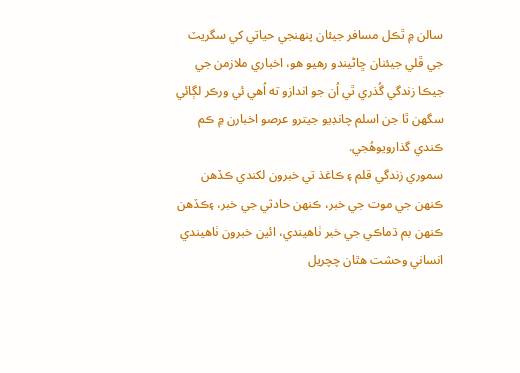سالن ۾ ٿڪل مسافر جيئان پنهنجي حياتي کي سگريٽ جي ڦلي جيئنان ڇاڻيندو رهيو هو، اخباري ملازمن جي جيڪا زندگي گُذري ٿي اُن جو اندازو ته اُهي ئي ورڪر لڳائي سگهن ٿا جن اسلم چانڊيو جيترو عرصو اخبارن ۾ ڪم ڪندي گذارويوهُجي.
سموري زندگي قلم ۽ ڪاغذ تي خبرون لکندي ڪڏهن ڪنهن جي موت جي خبر، ڪنهن حادثي جي خبر، ۽ڪڏهن ڪنهن بم ڌماڪي جي خبر ٺاهيندي، ائين خبرون ٺاهيندي انساني وحشت هٿان چچريل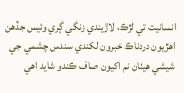انسانيت تي لڙڪ، لاڙيندي زنگي ڳري وئيس جڏهن اهڙيون دردناڪ خبرون لکندي سندس چشمي جي شيشي هيٺان نم اکيون صاف ڪندو شايد اهي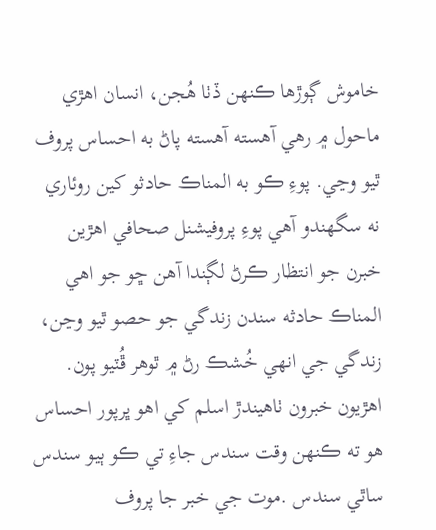خاموش ڳوڙها ڪنهن ڏٺا هُجن، انسان اهڙي ماحول ۾ رهي آهسته آهسته پاڻ به احساس پروف ٿيو وڃي. پوءِ ڪو به المناڪ حادثو کين روئاري نه سگهندو آهي پوءِ پروفيشنل صحافي اهڙين خبرن جو انتظار ڪرڻ لڳندا آهن ڇو جو اهي المناڪ حادثه سندن زندگي جو حصو ٿيو وڃن، زندگي جي انهي خُشڪ رڻ ۾ ٿوهر ڦُٽيو پون.
اهڙيون خبرون ٺاهيندڙ اسلم کي اهو ڀرپور احساس هو ته ڪنهن وقت سندس جاءِ تي ڪو ٻيو سندس ساٿي سندس .موت جي خبر جا پروف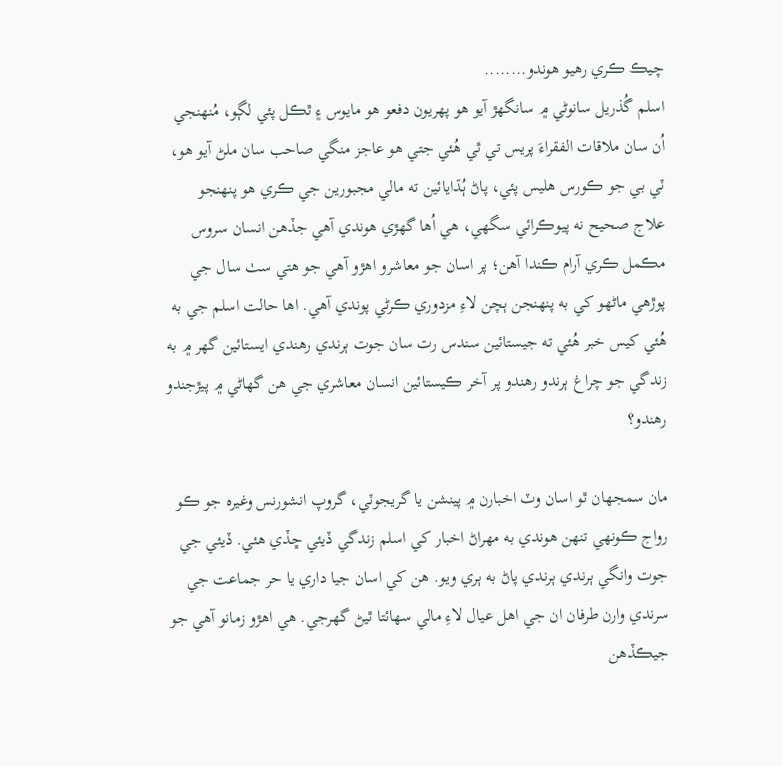چيڪ ڪري رهيو هوندو........
اسلم گُذريل سانوڻي ۾ سانگهڙ آيو هو پهريون دفعو هو مايوس ۽ ٿڪل پئي لڳو، مُنهنجي اُن سان ملاقات الفقراءَ پريس تي ٿي هُئي جتي هو عاجز منگي صاحب سان ملڻ آيو هو، ٽي بي جو ڪورس هليس پئي، پاڻ ٻُڌايائين ته مالي مجبورين جي ڪري هو پنهنجو علاج صحيح نه پيوڪرائي سگهي، هي اُها گهڙي هوندي آهي جڏهن انسان سروس مڪمل ڪري آرام ڪندا آهن؛ پر اسان جو معاشرو اهڙو آهي جو هتي سٺ سال جي پوڙهي ماڻهو کي به پنهنجن ٻچن لاءِ مزدوري ڪرڻي پوندي آهي. اها حالت اسلم جي به هُئي کيس خبر هُئي ته جيستائين سندس رت سان جوت ٻرندي رهندي ايستائين گهر ۾ به زندگي جو چراغ ٻرندو رهندو پر آخر ڪيستائين انسان معاشري جي هن گهاڻي ۾ پيڙجندو رهندو؟

مان سمجهان ٿو اسان وٽ اخبارن ۾ پينشن يا گريجوٽي، گروپ انشورنس وغيره جو ڪو رواج ڪونهي تنهن هوندي به مهراڻ اخبار کي اسلم زندگي ڏيئي ڇڏي هئي. ڏيئي جي جوت وانگي ٻرندي ٻرندي پاڻ به ٻري ويو. هن کي اسان جيا داري يا حر جماعت جي سرندي وارن طرفان ان جي اهل عيال لاءِ مالي سهائتا ٿيڻ گهرجي. هي اهڙو زمانو آهي جو جيڪڏهن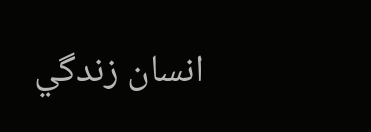انسان زندگي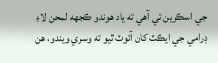جي اسڪرين تي آهي ته ياد هوندو ڪجهه لمحن لاءِ ڊرامي جي ايڪٽ کان آئوٽ ٿيو ته وسري ويندو، هن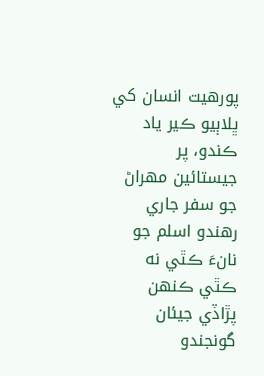پورهيت انسان کي ڀلاٻيو ڪير ياد ڪندو، پر جيستائين مهراڻ جو سفر جاري رهندو اسلم جو نانءَ ڪٿي نه ڪٿي ڪنهن پڙاڏي جيئان گونجندو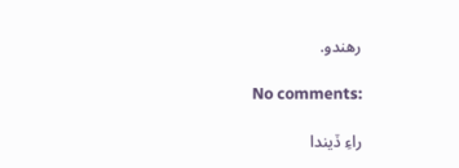رهندو.

No comments:

راءِ ڏيندا